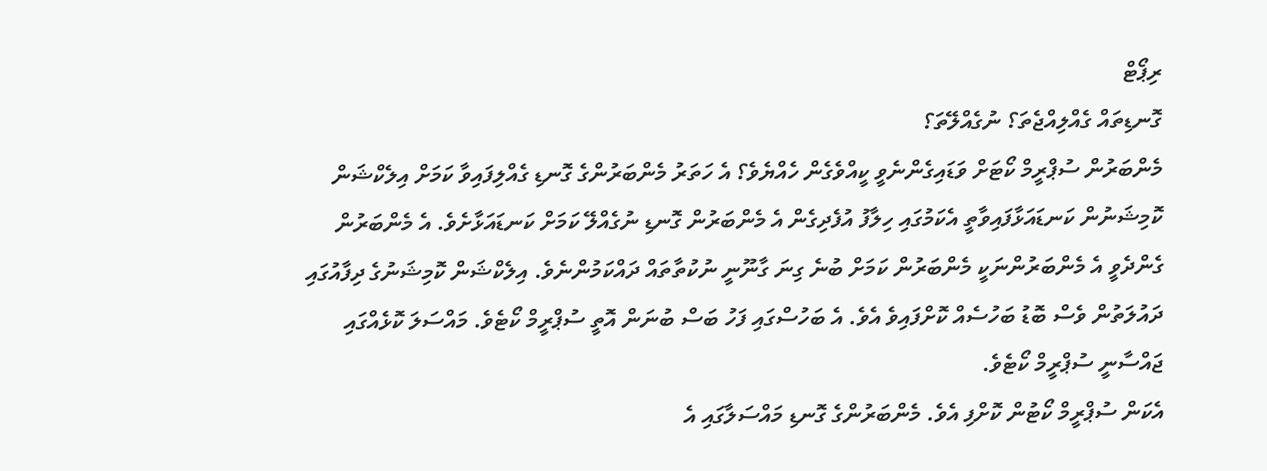ރިޕޯޓް
ގޮނޑިތައް ގެއްލިއްޖެތަ؟ ނުގެއްލޭތަ؟
މެންބަރުން ސުޕްރީމް ކޯޓަށް ވަޑައިގެންނެވީ ކީއްވެގެން ހެއްޔެވެ؟ އެ ހަތަރު މެންބަރުންގެ ގޮނޑި ގެއްލިފައިވާ ކަމަށް އިލެކްޝަން ކޮމިޝަނުން ކަނޑައަޅާފައިވާތީ އެކަމުގައި ހިލާފު އުފެދިގެން އެ މެންބަރުން ގޮނޑި ނުގެއްލޭ ކަމަށް ކަނޑައަޅާށެވެ. އެ މެންބަރުން ގެންދެވީ އެ މެންބަރުންނަކީ މެންބަރުން ކަމަށް ބުނެ ގިނަ ގާނޫނީ ނުކުތާތައް ދައްކަމުންނެވެ. އިލެކްޝަން ކޮމިޝަނުގެ ދިފާއުގައި ދައުލަތުން ވެސް ބޮޑު ބަހުސެއް ކޮށްފައިވެ އެވެ. އެ ބަހުސްގައި ފަހު ބަސް ބުނަން އޮތީ ސުޕްރީމް ކޯޓެވެ. މައްސަލަ ކޮޅެއްގައި ޖައްސާނީ ސުޕްރީމް ކޯޓެވެ.
އެކަން ސުޕްރީމް ކޯޓުން ކޮށްފި އެވެ. މެންބަރުންގެ ގޮނޑި މައްސަލާގައި އެ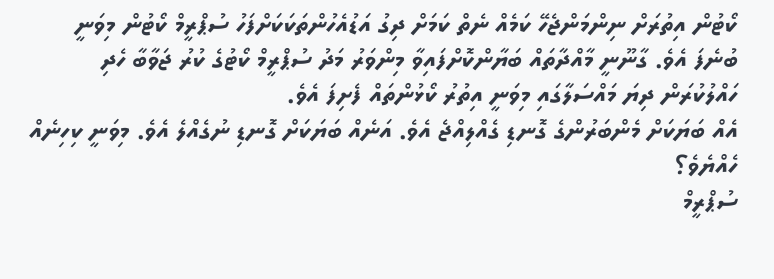ކޯޓުން އިތުރަށް ނިންމަންޖެހޭ ކަމެއް ނެތް ކަމަށް ދިގު އަޑުއެހުންތަކަކަށްފަހު ސުޕްރީމް ކޯޓުން މިވަނީ ބުނެފަ އެވެ. ގާނޫނީ މާއްދާތައް ބަޔާންކޮށްފައިވާ މިންވަރު މަދު ސުޕްރީމް ކޯޓުގެ ކުރު ޖަވާބާ ހެދި ހައްލުކުރަން ދިޔަ މައްސަލާގައި މިވަނީ އިތުރު ކޯޅުންތައް ފެށިފަ އެވެ.
އެއް ބަޔަކަށް މެންބަރުންގެ ގޮނޑި ގެއްލިއްޖެ އެވެ. އަނެއް ބަޔަކަށް ގޮނޑި ނުގެއްލެ އެވެ. މިވަނީ ކިހިނެއް ހެއްޔެވެ؟
ސުޕްރީމް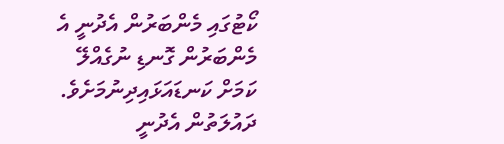ކޯޓުގައި މެންބަރުން އެދުނީ އެ މެންބަރުން ގޮނޑި ނުގެއްލޭ ކަމަށް ކަނޑައަޅައިދިނުމަށެވެ. ދައުލަތުން އެދުނީ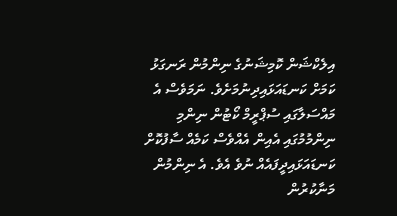އިލެކްޝަން ކޮމިޝަނުގެ ނިންމުން ރަނގަޅު ކަމަށް ކަނޑައަޅައިދިނުމަށެވެ. ނަމަވެސް އެ މައްސަލާގައި ސުޕްރީމް ކޯޓުން ނިންމި ނިންމުމުގައި އެއިން އެއްވެސް ކަމެއް ސާފުކޮށް ކަނޑައަޅައިދީފައެއް ނުވެ އެވެ. އެ ނިންމުން މަނާކުރުން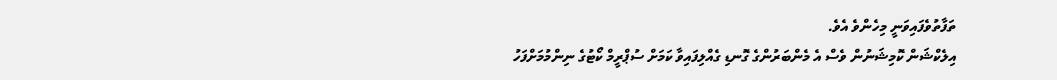ތަފާތުވެފައިވަނީ މިހެންވެ އެވެ.
އިލެކްޝަން ކޮމިޝަނުން ވެސް އެ މެންބަރުންގެ ގޮނޑި ގެއްލިފައިވާ ކަމަށް ސުޕްރީމް ކޯޓުގެ ނިންމުމަށްފަހު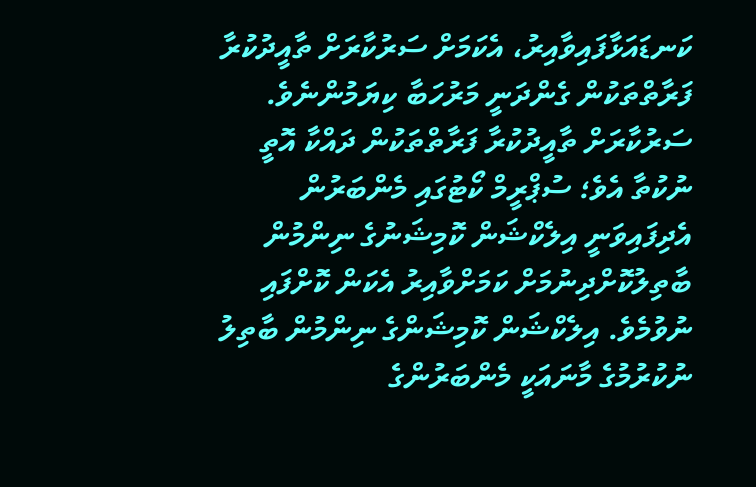ކަނޑައަޅާފައިވާއިރު، އެކަމަށް ސަރުކާރަށް ތާއީދުކުރާ ފަރާތްތަކުން ގެންދަނީ މަރުހަބާ ކިޔަމުންނެވެ. ސަރުކާރަށް ތާއީދުކުރާ ފަރާތްތަކުން ދައްކާ އޮތީ ނުކުތާ އެވެ؛ ސުޕްރީމް ކޯޓުގައި މެންބަރުން އެދިފައިވަނީ އިލެކްޝަން ކޮމިޝަނުގެ ނިންމުން ބާތިލުކޮށްދިނުމަށް ކަމަށްވާއިރު އެކަން ކޮށްފައި ނުވުމެވެ. އިލެކްޝަން ކޮމިޝަންގެ ނިންމުން ބާތިލު ނުކުރުމުގެ މާނައަކީ މެންބަރުންގެ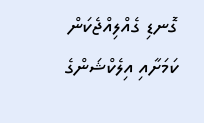ގޮނޑި ގެއްލިއްޖެކަން ކަމަށާއި އިލެކްޝަންގެ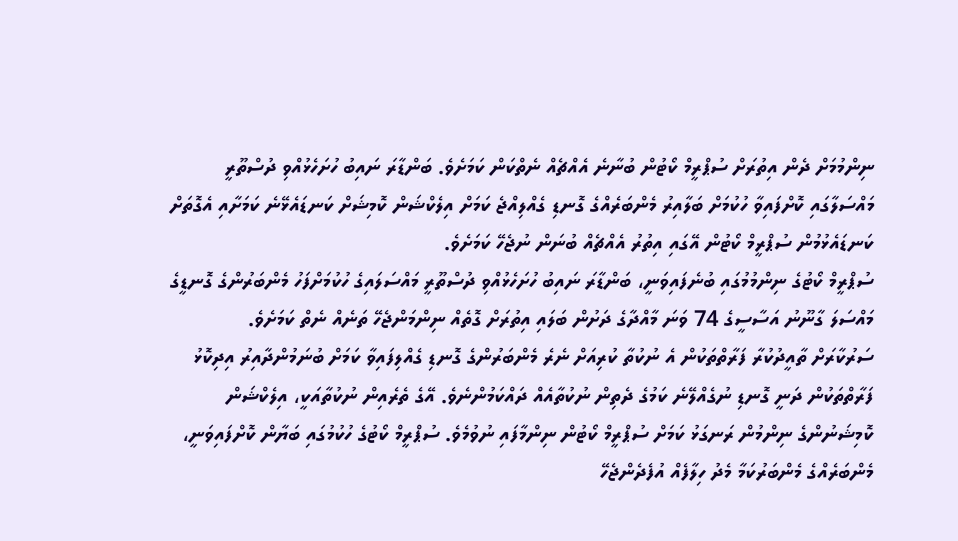ނިންމުމަށް ދެން އިތުރަށް ސުޕްރީމް ކޯޓުން ބުނާނެ އެއްޗެއް ނެތްކަން ކަމަށެވެ. ބަންޑާރަ ނައިބު ހުށަހެޅުއްވި ދުސްތޫރީ މައްސަލާގައި ކޮށްފައިވާ ހުކުމަށް ބަލާއިރު މެންބަރެއްގެ ގޮނޑި ގެއްލިއްޖެ ކަމަށް އިލެކްޝަން ކޮމިޝަށް ކަނޑައެޅޭނެ ކަމަށާއި އެގޮތަށް ކަނޑައެޅުމުން ސުޕްރީމް ކޯޓުން އޭގައި އިތުރު އެއްޗެއް ބުނަން ނުޖެހޭ ކަމަށެވެ.
ސުޕްރީމް ކޯޓުގެ ނިންމުމުގައި ބުނެފައިވަނީ، ބަންޑާރަ ނައިބު ހުށަހެޅުއްވި ދުސްތޫރީ މައްސަލައިގެ ހުކުމަށްފަހު މެންބަރުންގެ ގޮނޑީގެ މައްސަލަ ގާނޫނު އަސާސީގެ 74 ވަނަ މާއްދާގެ ދަށުން ބަލައި އިތުރަށް ގޮތެއް ނިންމަންޖެހޭ ތަނެއް ނެތް ކަމަށެވެ.
ސަރުކާރަށް ތާއީދުކުރާ ފަރާތްތަކުން އެ ނުކުތާ ކުރިއަށް ނެރެ މެންބަރުންގެ ގޮނޑި ގެއްލިފައިވާ ކަމަށް ބުނަމުންދާއިރު އިދިކޮޅު ފަރާތްތަކުން ދަނީ ގޮނޑި ނުގެއްލޭނެ ކަމުގެ ދެތިން ނުކުތާއެއް ދައްކަމުންނެވެ. އޭގެ ތެރެއިން ނުކުތާއަކީ، އިލެކްޝަން ކޮމިޝަނުންގެ ނިންމުން ރަނގަޅު ކަމަށް ސުޕްރީމް ކޯޓުން ނިންމާފައި ނުވުމެވެ. ސުޕްރީމް ކޯޓުގެ ހުކުމުގައި ބަޔާން ކޮށްފައިވަނީ، މެންބަރެއްގެ މެންބަރުކަމާ މެދު ހިލާފެއް އުފެދެންޖެހޭ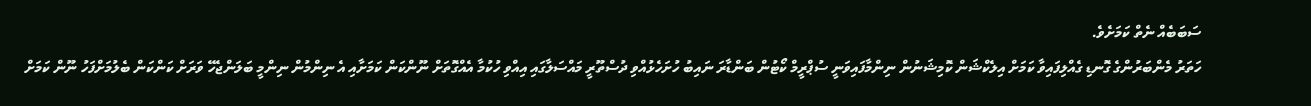ސަބަބެއް ނެތް ކަމަށެވެ.
ހަތަރު މެންބަރުންގެ ގޮނޑި ގެއްލިފައިވާ ކަމަށް އިލެކްޝަން ކޮމިޝަނުން ނިންމާފައިވަނީ ސުޕްރީމް ކޯޓުން ބަންޑާރަ ނައިބު ހުށަހެޅުއްވި ދުސްތޫރީ މައްސަލާގައި އިއްވި ހުކުމާ އެއްގޮތަށް ނޫންކަން ކަމަށާއި އެ ނިންމުން ނިންމީ ބަލަންޖެހޭ ވަރަށް ކަންކަން ބެލުމަށްފަހު ނޫން ކަމަށް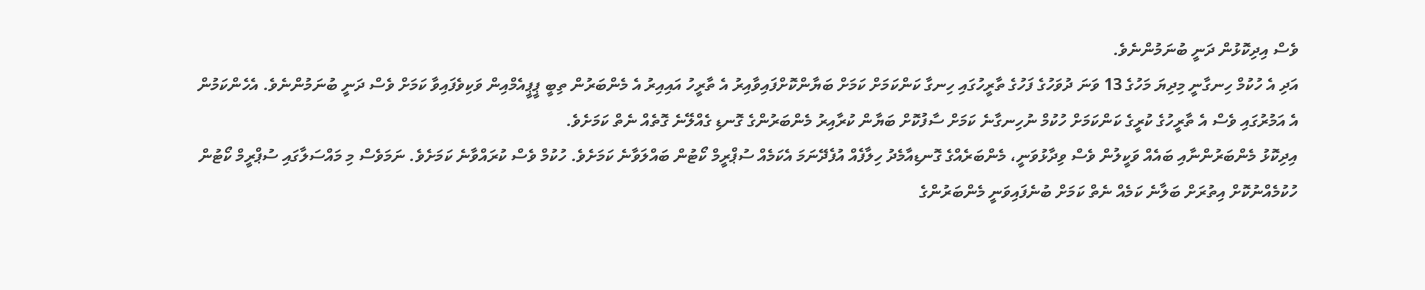ވެސް އިދިކޮޅުން ދަނީ ބުނަމުންނެވެ.
އަދި އެ ހުކުމް ހިނގާނީ މިދިޔަ މަހުގެ 13 ވަނަ ދުވަހުގެ ފަހުގެ ތާރީހުގައި ހިނގާ ކަންކަމަށް ކަމަށް ބަޔާންކޮށްފައިވާއިރު އެ ތާރީހު އައިއިރު އެ މެންބަރުން ތިބީ ޕީޕީއެމްއިން ވަކިވެފައިވާ ކަމަށް ވެސް ދަނީ ބުނަމުންނެވެ. އެހެންކަމުން އެ އަމުރުގައި ވެސް އެ ތާރީހުގެ ކުރީގެ ކަންކަމަށް ހުކުމް ނުހިނގާނެ ކަމަށް ސާފުކޮށް ބަޔާން ކުރާއިރު މެންބަރުންގެ ގޮނޑި ގެއްލޭނެ ގޮތެއް ނެތް ކަމަށެވެ.
އިދިކޮޅު މެންބަރުންނާއި ބައެއް ވަކީލުން ވެސް ވިދާޅުވަނީ، މެންބަރެއްގެ ގޮނޑިއާމެދު ހިލާފެއް އުފެދޭނަމަ އެކަމެއް ސުޕްރީމް ކޯޓުން ބައްލަވާނެ ކަމަށެވެ. ހުކުމް ވެސް ކުރައްވާނެ ކަމަށެވެ. ނަމަވެސް މި މައްސަލާގައި ސުޕްރީމް ކޯޓުން ހުކުމެއްނުކޮށް އިތުރަށް ބަލާނެ ކަމެއް ނެތް ކަމަށް ބުނެފައިވަނީ މެންބަރުންގެ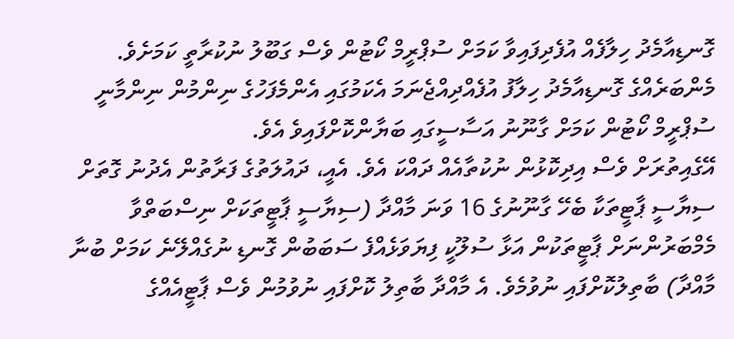ގޮނޑިއާމެދު ހިލާފެއް އުފެދިފައިވާ ކަމަށް ސުޕްރީމް ކޯޓުން ވެސް ގަބޫލު ނުކުރާތީ ކަމަށެވެ. މެންބަރެއްގެ ގޮނޑިއާމެދު ހިލާފު އުފެއްދިއްޖެނަމަ އެކަމުގައި އެންމެފަހުގެ ނިންމުން ނިންމާނީ ސުޕްރީމް ކޯޓުން ކަމަށް ގާނޫނު އަސާސީގައި ބަޔާންކޮށްފައިވެ އެވެ.
އޭގެއިތުރަށް ވެސް އިދިކޮޅުން ނުކުތާއެއް ދައްކަ އެވެ. އެއީ، ދައުލަތުގެ ފަރާތުން އެދުނު ގޮތަށް ސިޔާސީ ޕާޓީތަކާ ބެހޭ ގާނޫނުގެ 16 ވަނަ މާއްދާ (ސިޔާސީ ޕާޓީތަކަށް ނިސްބަތްވާ މެމްބަރުންނަށް ޕާޓީތަކުން އަޅާ ސުލޫކީ ފިޔަވަޅެއްފެ ސަބަބުން ގޮނޑި ނުގެއްލޭނެ ކަމަށް ބުނާ މާއްދާ) ބާތިލުކޮށްފައި ނުވުމެވެ. އެ މާއްދާ ބާތިލު ކޮށްފައި ނުވުމުން ވެސް ޕާޓީއެއްގެ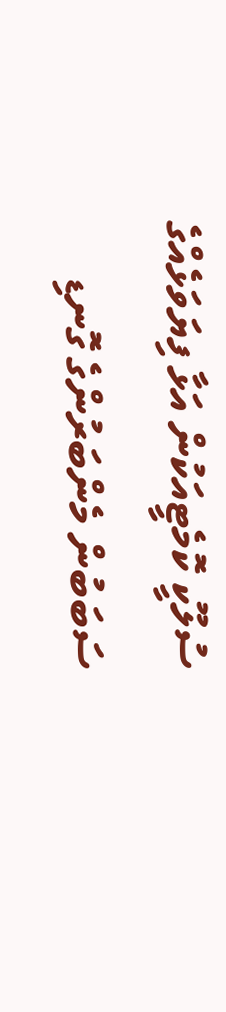ސުލޫކީ ކޮމެޓީއަކުން އަޅާ ފިޔަވަޅެއްގެ ސަބަބުން މެންބަރުންގެ ގޮނޑި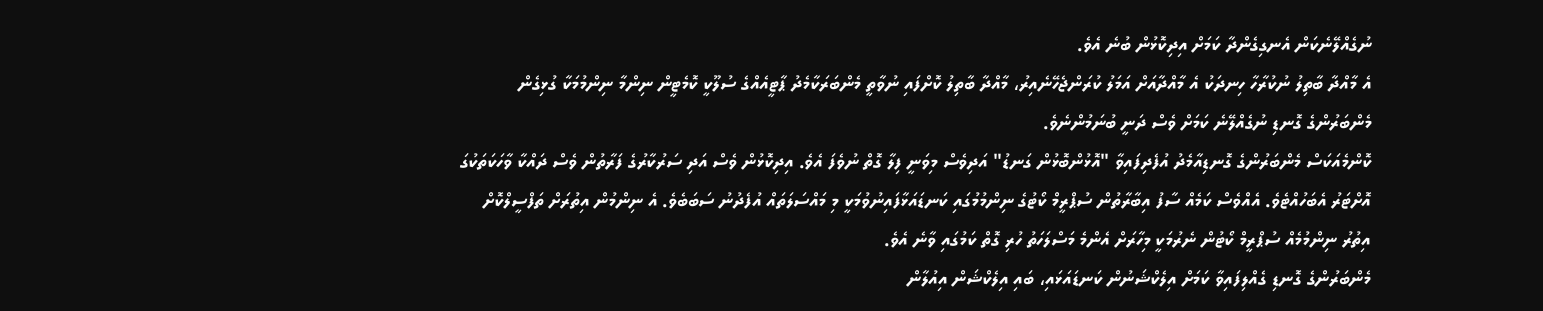ނުގެއްލޭނެކަން އެނގިގެންދާ ކަމަށް އިދިކޮޅުން ބުނެ އެވެ.
އެ މާއްދާ ބާތިލު ނުކުރާހާ ހިނދަކު އެ މާއްދާއަށް އަމަލު ކުރަންޖެހޭނެއިރު، މާއްދާ ބާތިލު ކޮށްފައި ނުވާތީ މެންބަރަކާމެދު ޕާޓީއެއްގެ ސުލޫކީ ކޮމެޓީން ނިންމާ ނިންމުމަކާ ގުޅިގެން މެންބަރުންގެ ގޮނޑި ނުގެއްލޭނެ ކަމަށް ވެސް ދަނީ ބުނަމުންނެވެ.
ކޮންމެއަކަސް މެންބަރުންގެ ގޮނޑިއާމެދު އުފެދިފައިވާ "އޮޅުންބޮޅުން ގަނޑު" އަދިވެސް މިވަނީ ފިލާ ގޮތް ނުވެފަ އެވެ. އިދިކޮޅުން ވެސް އަދި ސަރުކާރުގެ ފަރާތުން ވެސް ދައްކާ ވާހަކަތަކުގަ އޮށްޓަރު އެބަހުއްޓެވެ. އެއްވެސް ކަމެއް ސާފު އިބާރާތުން ސުޕްރީމް ކޯޓުގެ ނިންމުމުގައި ކަނޑައަޅާފައިނުވުމަކީ މި މައްސަލަތައް އުފެދުނު ސަބަބެވެ. އެ ނިންމުން އިތުރަށް ތަފްސީލްކޮށް އިތުރު ނިންމުމެއް ސުޕްރީމް ކޯޓުން ނެރުމަކީ މިހާރަށް އެންމެ މަސްލަހަތު ހުރި ގޮތް ކަމުގައި ވާނެ އެވެ.
މެންބަރުންގެ ގޮނޑި ގެއްލިފައިވާ ކަމަށް އިލެކްޝަނުން ކަނޑައަޅައި، ބައި އިލެކްޝަން އިއުލާން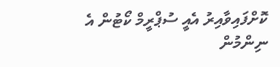ކޮށްފައިވާއިރު އެއީ ސުޕްރީމް ކޯޓުން އެ ނިންމުން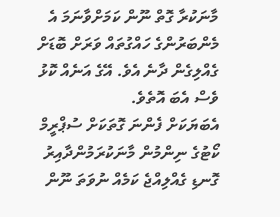މާނަކުރާ ގޮތް ނޫން ކަމަށްވާނަމަ އެ މެންބަރުންގެ ހައްގުތައް ވަރަށް ބޮޑަށް ގެއްލިގެން ދާނެ އެވެ. އޭގެ އަނެއް ކޮޅު ވެސް އެބަ އޮތެވެ.
އެބަޔަކަށް ފެންނަ ގޮތަކަށް ސުޕްރީމް ކޯޓުގެ ނިންމުން މާނަކުރަމުންދާއިރު ގޮނޑި ގެއްލިއްޖެ ކަމެއް ނުވަތަ ނޫން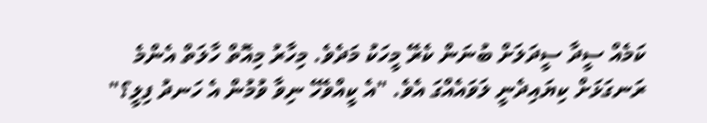ކަމެއް ސީދާ ސީދަލަށް ބުނަން ކެރޭ މީހަކު މަދެވެ. މިހާރު މިއޮތް ހާލަތް އެންމެ ރަނގަޅަށް ކިޔައިދެނީ ލަވައެއްގަ އެވެ. "އެ ކީއްވެހޭ ނިވާ ވުމުން އެ ހަނދު ފިލީ؟"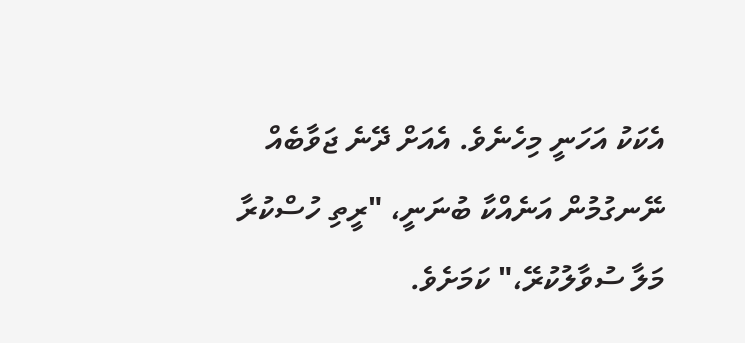އެކަކު އަހަނީ މިހެނެވެ. އެއަށް ދޭނެ ޖަވާބެއް ނޭނގުމުން އަނެއްކާ ބުނަނީ، "ރީތި ހުސްކުރާ މަލާ ސުވާލުކުރޭ،" ކަމަށެވެ.